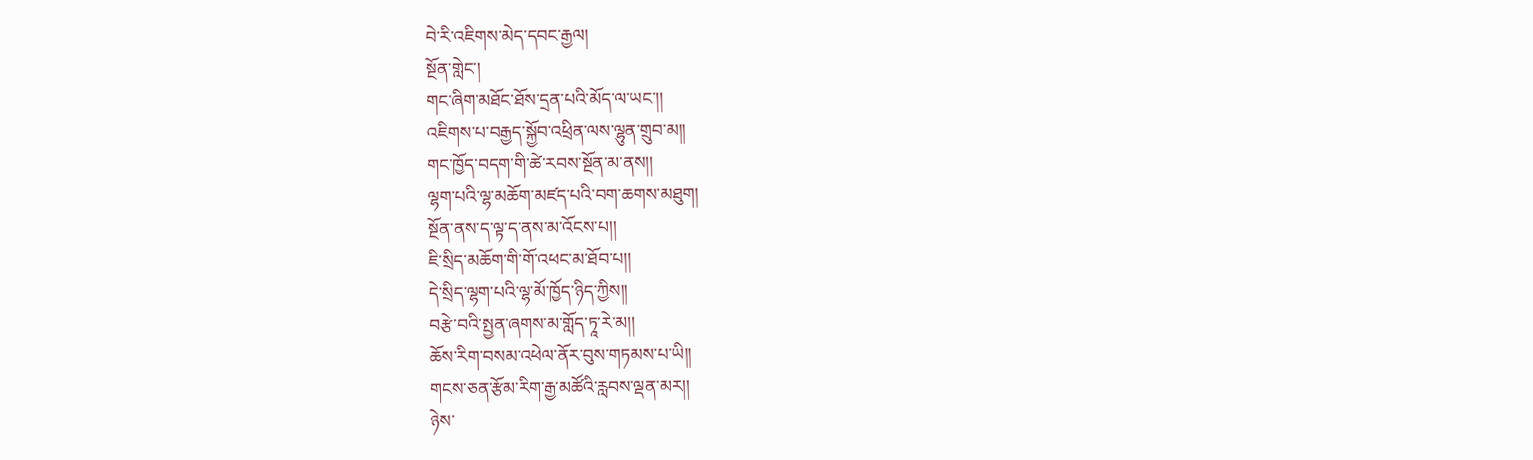བེ་རི་འཇིགས་མེད་དབང་རྒྱལ།
སྔོན་གླེང་།
གང་ཞིག་མཐོང་ཐོས་དྲན་པའི་མོད་ལ་ཡང་།།
འཇིགས་པ་བརྒྱད་སྐྱོབ་འཕྲིན་ལས་ལྷུན་གྲུབ་མ།།
གང་ཁྱོད་བདག་གི་ཚེ་རབས་སྔོན་མ་ནས།།
ལྷག་པའི་ལྷ་མཆོག་མཛད་པའི་བག་ཆགས་མཐུག།
སྔོན་ནས་ད་ལྟ་ད་ནས་མ་འོངས་པ།།
ཇི་སྲིད་མཆོག་གི་གོ་འཕང་མ་ཐོབ་པ།།
དེ་སྲིད་ལྷག་པའི་ལྷ་མོ་ཁྱོད་ཉིད་ཀྱིས།།
བརྩེ་བའི་སྤྱན་ཞགས་མ་གློད་ཏཱ་རེ་མ།།
ཆོས་རིག་བསམ་འཕེལ་ནོར་བུས་གཏམས་པ་ཡི།།
གངས་ཅན་རྩོམ་རིག་རྒྱ་མཚོའི་རླབས་ལྡན་མར།།
ཉེས་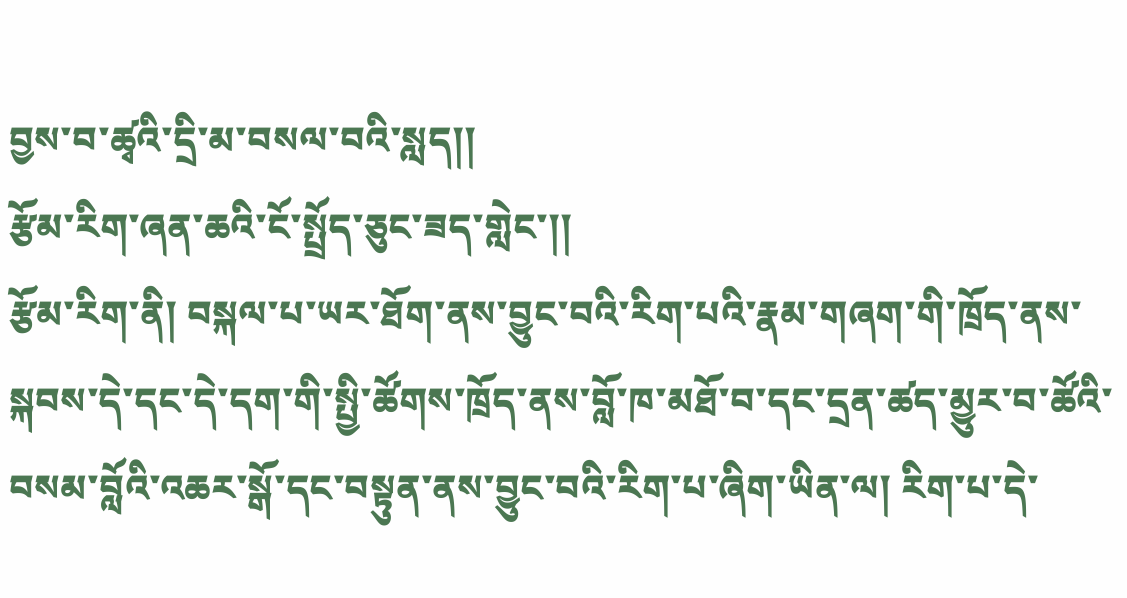བྱས་བ་ཚྭའི་དྲི་མ་བསལ་བའི་སླད།།
རྩོམ་རིག་ཞན་ཆའི་ངོ་སྤྲོད་ཅུང་ཟད་གླེང་།།
རྩོམ་རིག་ནི། བསྐལ་པ་ཡར་ཐོག་ནས་བྱུང་བའི་རིག་པའི་རྣམ་གཞག་གི་ཁྲོད་ནས་སྐབས་དེ་དང་དེ་དག་གི་སྤྱི་ཚོགས་ཁྲོད་ནས་བློ་ཁ་མཐོ་བ་དང་དྲན་ཚད་མྱུར་བ་ཚོའི་བསམ་བློའི་འཆར་སྒོ་དང་བསྟུན་ནས་བྱུང་བའི་རིག་པ་ཞིག་ཡིན་ལ། རིག་པ་དེ་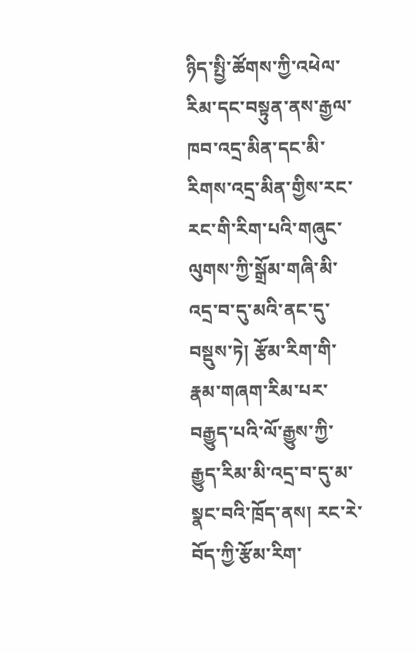ཉིད་སྤྱི་ཚོགས་ཀྱི་འཕེལ་རིམ་དང་བསྟུན་ནས་རྒྱལ་ཁབ་འདྲ་མིན་དང་མི་རིགས་འདྲ་མིན་གྱིས་རང་རང་གི་རིག་པའི་གཞུང་ལུགས་ཀྱི་སྒྲོམ་གཞི་མི་འདྲ་བ་དུ་མའི་ནང་དུ་བསྡུས་ཏེ། རྩོམ་རིག་གི་རྣམ་གཞག་རིམ་པར་བརྒྱུད་པའི་ལོ་རྒྱུས་ཀྱི་རྒྱུད་རིམ་མི་འདྲ་བ་དུ་མ་སྣང་བའི་ཁྲོད་ནས། རང་རེ་བོད་ཀྱི་རྩོམ་རིག་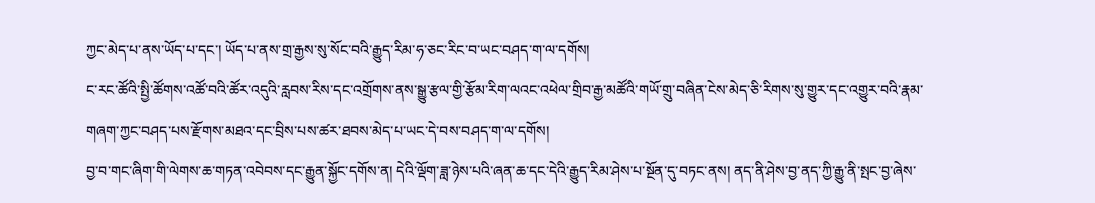ཀྱང་མེད་པ་ནས་ཡོད་པ་དང་། ཡོད་པ་ནས་གྲ་རྒྱས་སུ་སོང་བའི་རྒྱུད་རིམ་ཧ་ཅང་རིང་བ་ཡང་བཤད་ག་ལ་དགོས།
ང་རང་ཚོའི་སྤྱི་ཚོགས་འཚོ་བའི་ཚོར་འདུའི་རླབས་རིས་དང་འགྲོགས་ནས་སྒྱུ་རྩལ་གྱི་རྩོམ་རིག་ལའང་འཕེལ་གྲིབ་རྒྱ་མཚོའི་གཡོ་གྲུ་བཞིན་ངེས་མེད་ཅི་རིགས་སུ་གྱུར་དང་འགྱུར་བའི་རྣམ་གཞག་ཀྱང་བཤད་པས་རྫོགས་མཐའ་དང་བྲིས་པས་ཚར་ཐབས་མེད་པ་ཡང་དེ་བས་བཤད་ག་ལ་དགོས།
བྱ་བ་གང་ཞིག་གི་ལེགས་ཆ་གཏན་འབེབས་དང་རྒྱུན་སྐྱོང་དགོས་ན། དེའི་ལྡོག་ཟླ་ཉེས་པའི་ཞན་ཆ་དང་དེའི་རྒྱུད་རིམ་ཤེས་པ་སྔོན་དུ་བཏང་ནས། ནད་ནི་ཤེས་བྱ་ནད་ཀྱི་རྒྱུ་ནི་སྤང་བྱ་ཞེས་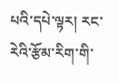པའི་དཔེ་ལྟར། རང་རེའི་རྩོམ་རིག་གི་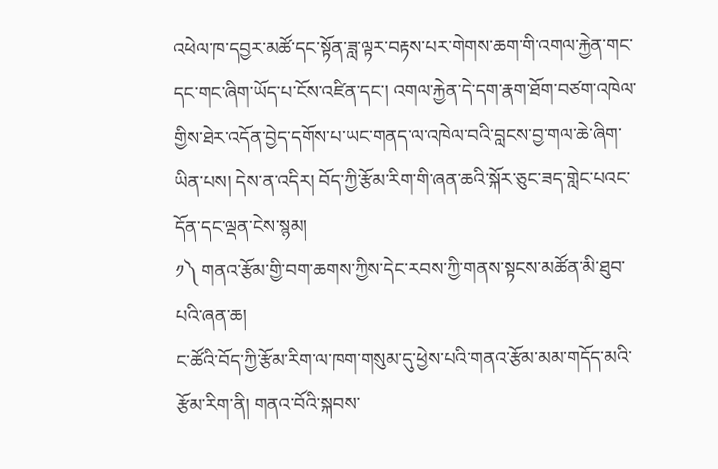འཕེལ་ཁ་དབྱར་མཚོ་དང་སྟོན་ཟླ་ལྟར་བརྟས་པར་གེགས་ཆག་གི་འགལ་རྐྱེན་གང་དང་གང་ཞིག་ཡོད་པ་ངོས་འཛིན་དང་། འགལ་རྐྱེན་དེ་དག་རྣག་ཐོག་བཙག་འཁེལ་གྱིས་ཐེར་འདོན་བྱེད་དགོས་པ་ཡང་གནད་ལ་འཁེལ་བའི་བླངས་བྱ་གལ་ཆེ་ཞིག་ཡིན་པས། དེས་ན་འདིར། བོད་ཀྱི་རྩོམ་རིག་གི་ཞན་ཆའི་སྐོར་ཅུང་ཟད་གླེང་པའང་དོན་དང་ལྡན་ངེས་སྙམ།
༡༽ གནའ་རྩོམ་གྱི་བག་ཆགས་ཀྱིས་དེང་རབས་ཀྱི་གནས་སྟངས་མཚོན་མི་ཐུབ་པའི་ཞན་ཆ།
ང་ཚོའི་བོད་ཀྱི་རྩོམ་རིག་ལ་ཁག་གསུམ་དུ་ཕྱེས་པའི་གནའ་རྩོམ་མམ་གདོད་མའི་རྩོམ་རིག་ནི། གནའ་བོའི་སྐབས་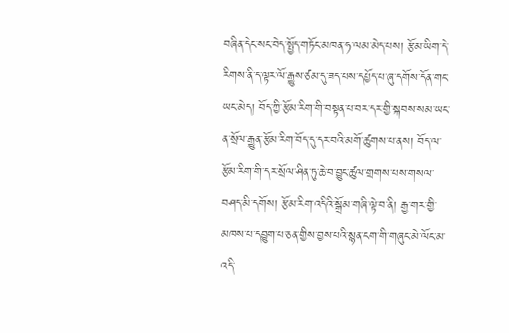བཞིན་དེང་སང་བེད་སྤྱོད་གཏོང་མཁན་ཧ་ལམ་མེད་པས། རྩོམ་ཡིག་དེ་རིགས་ནི་ད་ལྟར་ལོ་རྒྱུས་ཙམ་དུ་ཟད་པས་དཔྱོད་པ་ཞུ་དགོས་དོན་གང་ཡང་མེད། བོད་ཀྱི་རྩོམ་རིག་གི་བསྟན་པ་བར་དར་གྱི་སྐབས་སམ་ཡང་ན་སྲོལ་རྒྱུན་རྩོམ་རིག་བོད་དུ་དར་བའི་མགོ་ཚུགས་པ་ནས། བོད་ལ་རྩོམ་རིག་གི་དར་སྲོལ་ཤིན་ཏུ་ཆེ་བ་བྱུང་ཚུལ་གྲགས་པས་གསལ་བཤད་མི་དགོས། རྩོམ་རིག་འདིའི་སྒྲོམ་གཞི་ལྟེ་བ་ནི། རྒྱ་གར་གྱི་མཁས་པ་དབྱུག་པ་ཅན་གྱིས་བྱས་པའི་སྙན་ངག་གི་གཞུང་མེ་ལོང་མ་འདི་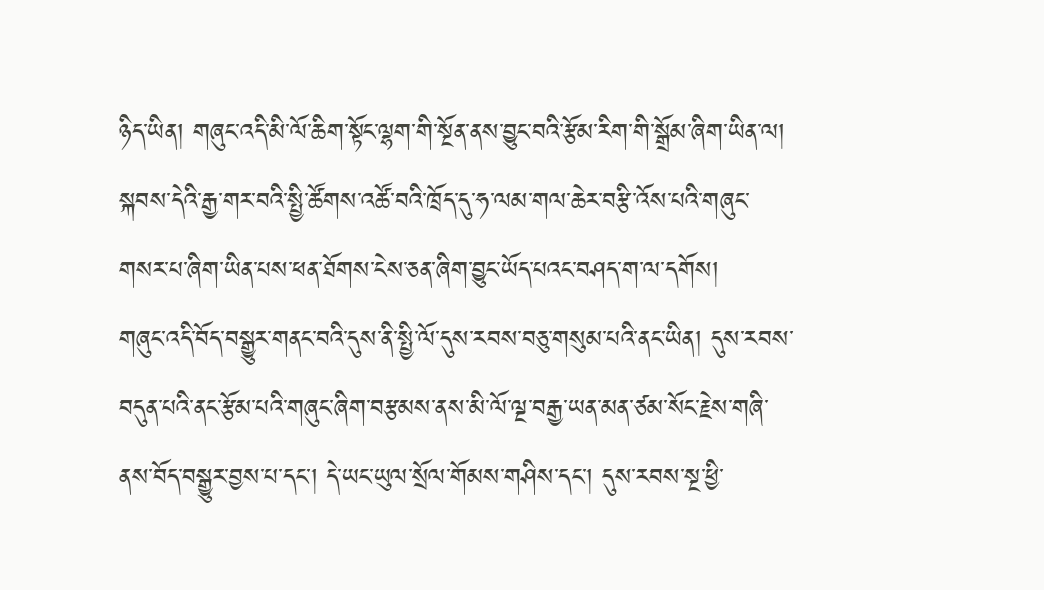ཉིད་ཡིན། གཞུང་འདི་མི་ལོ་ཆིག་སྟོང་ལྷག་གི་སྔོན་ནས་བྱུང་བའི་རྩོམ་རིག་གི་སྒྲོམ་ཞིག་ཡིན་ལ། སྐབས་དེའི་རྒྱ་གར་བའི་སྤྱི་ཚོགས་འཚོ་བའི་ཁྲོད་དུ་ཧ་ལམ་གལ་ཆེར་བརྩི་འོས་པའི་གཞུང་གསར་པ་ཞིག་ཡིན་པས་ཕན་ཐོགས་ངེས་ཅན་ཞིག་བྱུང་ཡོད་པའང་བཤད་ག་ལ་དགོས།
གཞུང་འདི་བོད་བསྒྱུར་གནང་བའི་དུས་ནི་སྤྱི་ལོ་དུས་རབས་བཅུ་གསུམ་པའི་ནང་ཡིན། དུས་རབས་བདུན་པའི་ནང་རྩོམ་པའི་གཞུང་ཞིག་བརྩམས་ནས་མི་ལོ་ལྔ་བརྒྱ་ཡན་མན་ཙམ་སོང་རྗེས་གཞི་ནས་བོད་བསྒྱུར་བྱས་པ་དང་། དེ་ཡང་ཡུལ་སྲོལ་གོམས་གཤིས་དང་། དུས་རབས་སྔ་ཕྱི་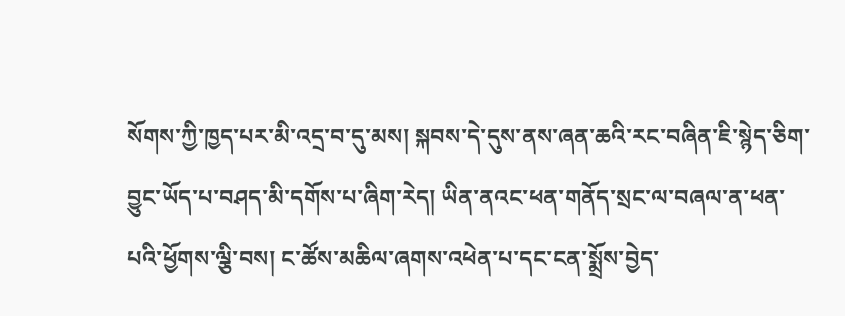སོགས་ཀྱི་ཁྱད་པར་མི་འདྲ་བ་དུ་མས། སྐབས་དེ་དུས་ནས་ཞན་ཆའི་རང་བཞིན་ཇི་སྙེད་ཅིག་བྱུང་ཡོད་པ་བཤད་མི་དགོས་པ་ཞིག་རེད། ཡིན་ནའང་ཕན་གནོད་སྲང་ལ་བཞལ་ན་ཕན་པའི་ཕྱོགས་ལྕི་བས། ང་ཚོས་མཆིལ་ཞགས་འཕེན་པ་དང་ངན་སྨྲོས་བྱེད་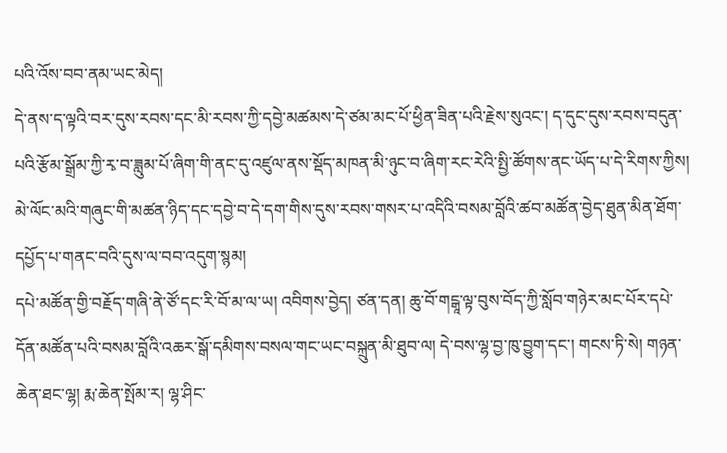པའི་འོས་བབ་ནམ་ཡང་མེད།
དེ་ནས་ད་ལྟའི་བར་དུས་རབས་དང་མི་རབས་ཀྱི་དབྱེ་མཚམས་དེ་ཙམ་མང་པོ་ཕྱིན་ཟིན་པའི་རྗེས་སུའང་། ད་དུང་དུས་རབས་བདུན་པའི་རྩོམ་སྒྲོམ་ཀྱི་རྭ་བ་ཟླུམ་པོ་ཞིག་གི་ནང་དུ་འཛུལ་ནས་སྡོད་མཁན་མི་ཉུང་བ་ཞིག་རང་རེའི་སྤྱི་ཚོགས་ནང་ཡོད་པ་དེ་རིགས་ཀྱིས། མེ་ལོང་མའི་གཞུང་གི་མཚན་ཉིད་དང་དབྱེ་བ་དེ་དག་གིས་དུས་རབས་གསར་པ་འདིའི་བསམ་བློའི་ཚབ་མཚོན་བྱེད་ཐུན་མིན་ཐོག་དཔྱོད་པ་གནང་བའི་དུས་ལ་བབ་འདུག་སྙམ།
དཔེ་མཚོན་གྱི་བརྗོད་གཞི་ནེ་ཙོ་དང་རི་བོ་མ་ལ་ཡ། འབིགས་བྱེད། ཙན་དན། ཆུ་བོ་གངྒཱ་ལྟ་བུས་བོད་ཀྱི་སློབ་གཉེར་མང་པོར་དཔེ་དོན་མཚོན་པའི་བསམ་བློའི་འཆར་སྒོ་དམིགས་བསལ་གང་ཡང་བསྐྲུན་མི་ཐུབ་ལ། དེ་བས་ལྷ་བྱ་ཁུ་བྱུག་དང་། གངས་ཏི་སེ། གཉན་ཆེན་ཐང་ལྷ། རྨ་ཆེན་སྤོམ་ར། ལྷ་ཤིང་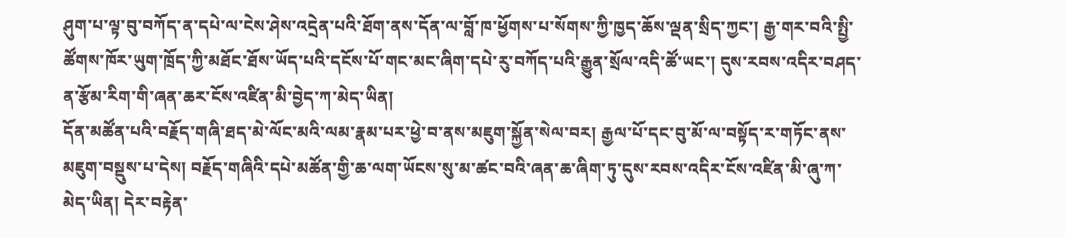ཤུག་པ་ལྟ་བུ་བཀོད་ན་དཔེ་ལ་ངེས་ཤེས་འདྲེན་པའི་ཐོག་ནས་དོན་ལ་བློ་ཁ་ཕྱོགས་པ་སོགས་ཀྱི་ཁྱད་ཆོས་ལྡན་སྲིད་ཀྱང་། རྒྱ་གར་བའི་སྤྱི་ཚོགས་ཁོར་ཡུག་ཁྲོད་ཀྱི་མཐོང་ཐོས་ཡོད་པའི་དངོས་པོ་གང་མང་ཞིག་དཔེ་རུ་བཀོད་པའི་རྒྱུན་སྲོལ་འདི་ཚོ་ཡང་། དུས་རབས་འདིར་བཤད་ན་རྩོམ་རིག་གི་ཞན་ཆར་ངོས་འཛིན་མི་བྱེད་ཀ་མེད་ཡིན།
དོན་མཚོན་པའི་བརྗོད་གཞི་ཐད་མེ་ལོང་མའི་ལམ་རྣམ་པར་ཕྱེ་བ་ནས་མཇུག་སྐྱོན་སེལ་བར། རྒྱལ་པོ་དང་བུ་མོ་ལ་བསྟོད་ར་གཏོང་ནས་མཇུག་བསྡུས་པ་དེས། བརྗོད་གཞིའི་དཔེ་མཚོན་གྱི་ཆ་ལག་ཡོངས་སུ་མ་ཚང་བའི་ཞན་ཆ་ཞིག་ཏུ་དུས་རབས་འདིར་ངོས་འཛིན་མི་ཞུ་ཀ་མེད་ཡིན། དེར་བརྟེན་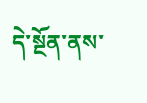དེ་སྔོན་ནས་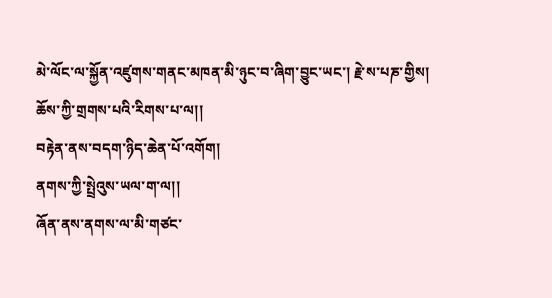མེ་ལོང་ལ་སྐྱོན་འཛུགས་གནང་མཁན་མི་ཉུང་བ་ཞིག་བྱུང་ཡང་། རྗེ་ས་པཎ་གྱིས།
ཆོས་ཀྱི་གྲགས་པའི་རིགས་པ་ལ།།
བརྟེན་ནས་བདག་ཉིད་ཆེན་པོ་འགོག།
ནགས་ཀྱི་སྤྲེའུས་ཡལ་ག་ལ།།
ཞོན་ནས་ནགས་ལ་མི་གཙང་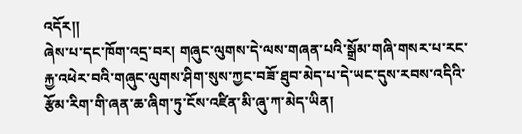འདོར།།
ཞེས་པ་དང་ཁོག་འདྲ་བར། གཞུང་ལུགས་དེ་ལས་གཞན་པའི་སྒྲོམ་གཞི་གསར་པ་རང་རྐྱ་འཕེར་བའི་གཞུང་ལུགས་ཤིག་སུས་ཀྱང་བཟོ་ཐུབ་མེད་པ་དེ་ཡང་དུས་རབས་འདིའི་རྩོམ་རིག་གི་ཞན་ཆ་ཞིག་ཏུ་ངོས་འཛིན་མི་ཞུ་ཀ་མེད་ཡིན།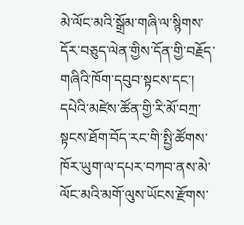མེ་ལོང་མའི་སྒྲོམ་གཞི་ལ་སྙིགས་དོར་བཅུད་ལེན་གྱིས་དོན་གྱི་བརྗོད་གཞིའི་ཁོག་དབུབ་སྟངས་དང་། དཔེའི་མཛེས་ཚོན་གྱི་རི་མོ་བཀྲ་སྟངས་ཐོག་བོད་རང་གི་སྤྱི་ཚོགས་ཁོར་ཡུག་ལ་དཔར་བཀབ་ནས་མེ་ལོང་མའི་མགོ་ལུས་ཡོངས་རྫོགས་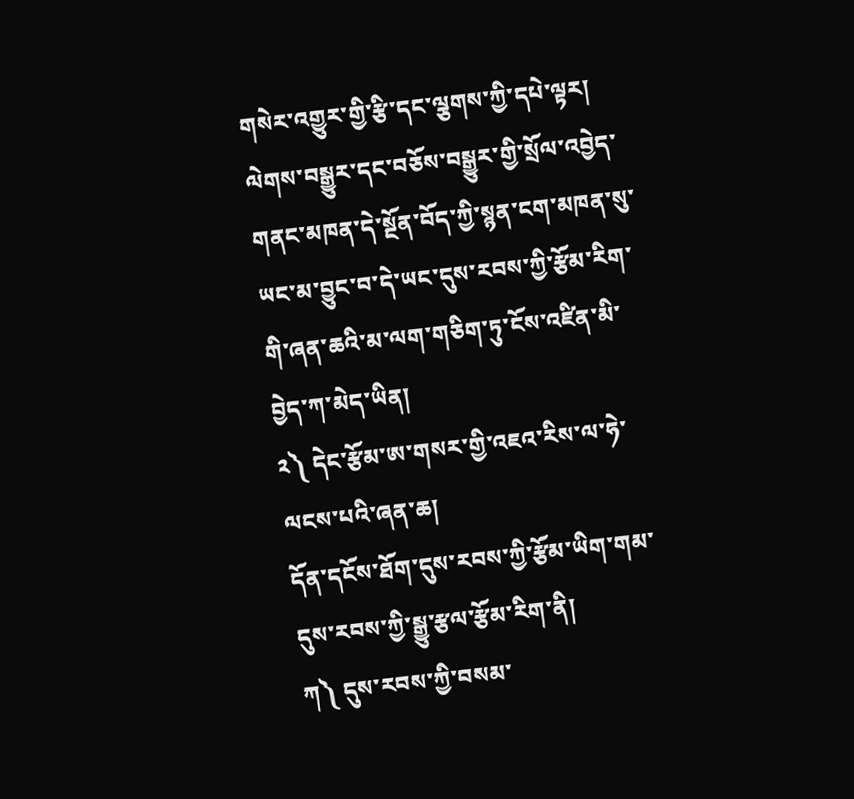གསེར་འགྱུར་གྱི་རྩི་དང་ལྕགས་ཀྱི་དཔེ་ལྟར། ལེགས་བསྒྱུར་དང་བཅོས་བསྒྱུར་གྱི་སྲོལ་འབྱེད་གནང་མཁན་དེ་སྔོན་བོད་ཀྱི་སྙན་ངག་མཁན་སུ་ཡང་མ་བྱུང་བ་དེ་ཡང་དུས་རབས་ཀྱི་རྩོམ་རིག་གི་ཞན་ཆའི་མ་ལག་གཅིག་ཏུ་ངོས་འཛིན་མི་བྱེད་ཀ་མེད་ཡིན།
༢༽ དེང་རྩོམ་ཨ་གསར་གྱི་འཇའ་རིས་ལ་ཧེ་ལངས་པའི་ཞན་ཆ།
དོན་དངོས་ཐོག་དུས་རབས་ཀྱི་རྩོམ་ཡིག་གམ་དུས་རབས་ཀྱི་སྒྱུ་རྩལ་རྩོམ་རིག་ནི།
ཀ༽ དུས་རབས་ཀྱི་བསམ་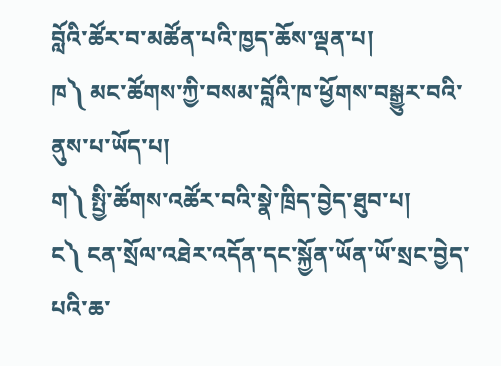བློའི་ཚོར་བ་མཚོན་པའི་ཁྱད་ཆོས་ལྡན་པ།
ཁ༽ མང་ཚོགས་ཀྱི་བསམ་བློའི་ཁ་ཕྱོགས་བསྒྱུར་བའི་ནུས་པ་ཡོད་པ།
ག༽ སྤྱི་ཚོགས་འཚོར་བའི་སྣེ་ཁྲིད་བྱེད་ཐུབ་པ།
ང༽ ངན་སྲོལ་འཐེར་འདོན་དང་སྐྱོན་ཡོན་ཡོ་སྲང་བྱེད་པའི་ཆ་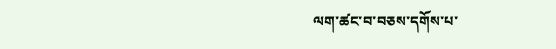ལག་ཚང་བ་བཅས་དགོས་པ་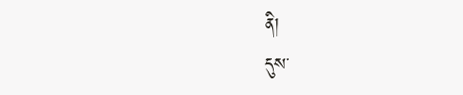ནི།
དུས་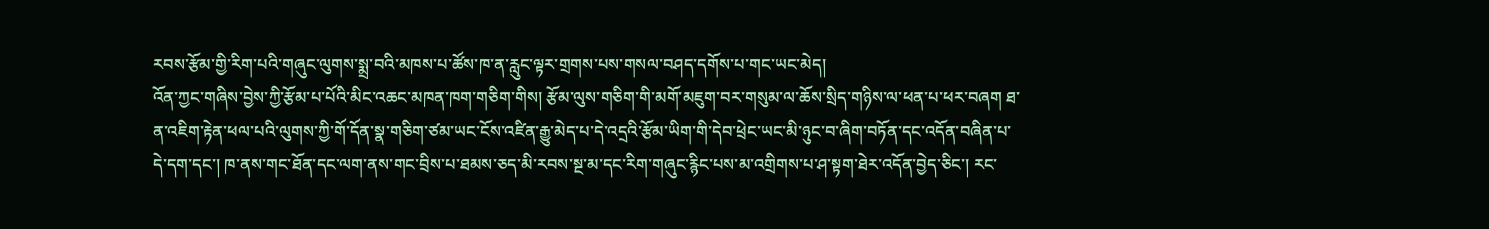རབས་རྩོམ་གྱི་རིག་པའི་གཞུང་ལུགས་སྨྲ་བའི་མཁས་པ་ཚོས་ཁ་ན་རླུང་ལྟར་གྲགས་པས་གསལ་བཤད་དགོས་པ་གང་ཡང་མེད།
འོན་ཀྱང་གཞིས་བྱེས་ཀྱི་རྩོམ་པ་པོའི་མིང་འཆང་མཁན་ཁག་གཅིག་གིས། རྩོམ་ལུས་གཅིག་གི་མགོ་མཇུག་བར་གསུམ་ལ་ཆོས་སྲིད་གཉིས་ལ་ཕན་པ་ཕར་བཞག ཐ་ན་འཇིག་རྟེན་ཕལ་པའི་ལུགས་ཀྱི་གོ་དོན་སྣ་གཅིག་ཙམ་ཡང་ངོས་འཛིན་རྒྱུ་མེད་པ་དེ་འདྲའི་རྩོམ་ཡིག་གི་དེབ་ཕྲེང་ཡང་མི་ཉུང་བ་ཞིག་བཏོན་དང་འདོན་བཞིན་པ་དེ་དག་དང་། ཁ་ནས་གང་ཐོན་དང་ལག་ནས་གང་བྲིས་པ་ཐམས་ཅད་མི་རབས་སྔ་མ་དང་རིག་གཞུང་རྙིང་པས་མ་འགྲིགས་པ་ཤ་སྟག་ཐེར་འདོན་བྱེད་ཅིང་། རང་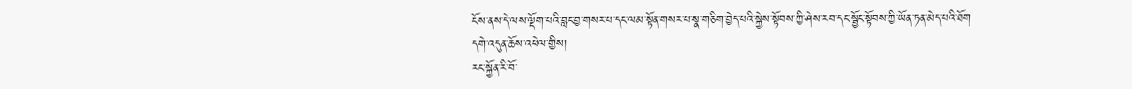ངོས་ནས་དེ་ལས་ལྡོག་པའི་བླང་བྱ་གསར་པ་དང་ལམ་སྟོན་གསར་པ་སྣ་གཅིག་བྱེད་པའི་སྐྱེས་སྟོབས་ཀྱི་ཤེས་རབ་དང་སྦྱོང་སྟོབས་ཀྱི་ཡོན་ཏན་མེད་པའི་ཐོག
དགེ་འདུན་ཆོས་འཕེལ་གྱིས།
རང་སྐྱོན་རི་བོ་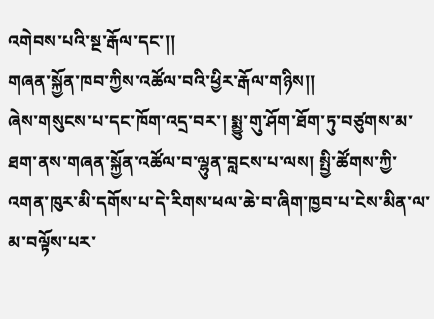འགེབས་པའི་སྔ་རྒོལ་དང་།།
གཞན་སྐྱོན་ཁབ་ཀྱིས་འཚོལ་བའི་ཕྱིར་རྒོལ་གཉིས།།
ཞེས་གསུངས་པ་དང་ཁོག་འདྲ་བར་། སྨྱུ་གུ་ཤོག་ཐོག་ཏུ་བཙུགས་མ་ཐག་ནས་གཞན་སྐྱོན་འཚོལ་བ་ལྷུན་བླངས་པ་ལས། སྤྱི་ཚོགས་ཀྱི་འགན་ཁུར་མི་དགོས་པ་དེ་རིགས་ཕལ་ཆེ་བ་ཞིག་ཁྱབ་པ་ངེས་མིན་ལ་མ་བལྟོས་པར་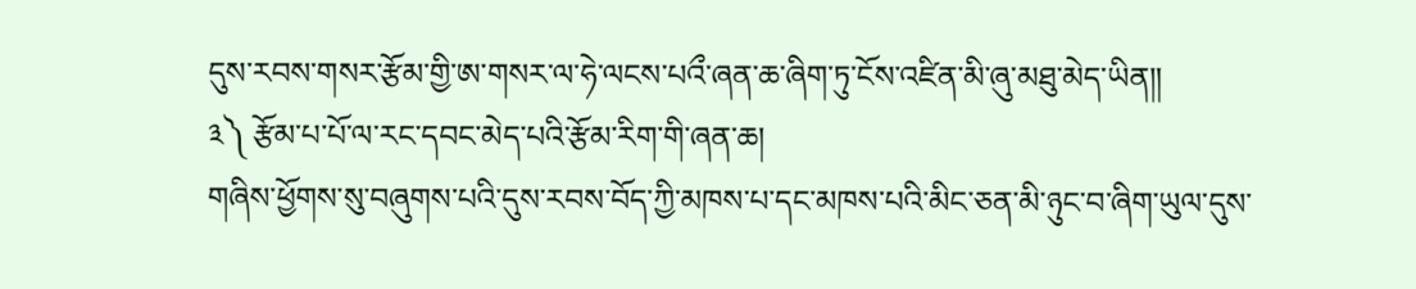དུས་རབས་གསར་རྩོམ་གྱི་ཨ་གསར་ལ་ཧེ་ལངས་པའྀ་ཞན་ཆ་ཞིག་ཏུ་ངོས་འཛིན་མི་ཞུ་མཐུ་མེད་ཡིན།།
༣༽ རྩོམ་པ་པོ་ལ་རང་དབང་མེད་པའི་རྩོམ་རིག་གི་ཞན་ཆ།
གཞིས་ཕྱོགས་སུ་བཞུགས་པའི་དུས་རབས་བོད་ཀྱི་མཁས་པ་དང་མཁས་པའི་མིང་ཅན་མི་ཉུང་བ་ཞིག་ཡུལ་དུས་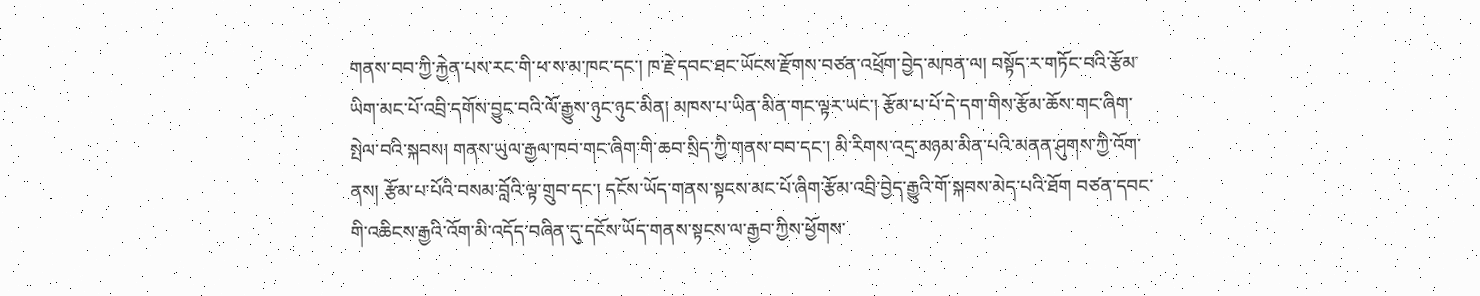གནས་བབ་ཀྱི་རྐྱེན་པས་རང་གི་ཕ་ས་མ་ཁང་དང་། ཁ་རྗེ་དབང་ཐང་ཡོངས་རྫོགས་བཙན་འཕྲོག་བྱེད་མཁན་ལ། བསྟོད་ར་གཏོང་བའི་རྩོམ་ཡིག་མང་པོ་འབྲི་དགོས་བྱུང་བའི་ལོ་རྒྱུས་ཉུང་ཉུང་མིན། མཁས་པ་ཡིན་མིན་གང་ལྟར་ཡང་། རྩོམ་པ་པོ་དེ་དག་གིས་རྩོམ་ཆོས་གང་ཞིག་སྤེལ་བའི་སྐབས། གནས་ཡུལ་རྒྱལ་ཁབ་གང་ཞིག་གི་ཆབ་སྲིད་ཀྱི་གནས་བབ་དང་། མི་རིགས་འདྲ་མཉམ་མིན་པའི་མནན་ཤུགས་ཀྱི་འོག་ནས། རྩོམ་པ་པོའི་བསམ་བློའི་ལྟ་གྲུབ་དང་། དངོས་ཡོད་གནས་སྟངས་མང་པོ་ཞིག་རྩོམ་འབྲི་བྱེད་རྒྱུའི་གོ་སྐབས་མེད་པའི་ཐོག བཙན་དབང་གི་འཆིངས་རྒྱའི་འོག་མི་འདོད་བཞིན་དུ་དངོས་ཡོད་གནས་སྟངས་ལ་རྒྱབ་ཀྱིས་ཕྱོགས་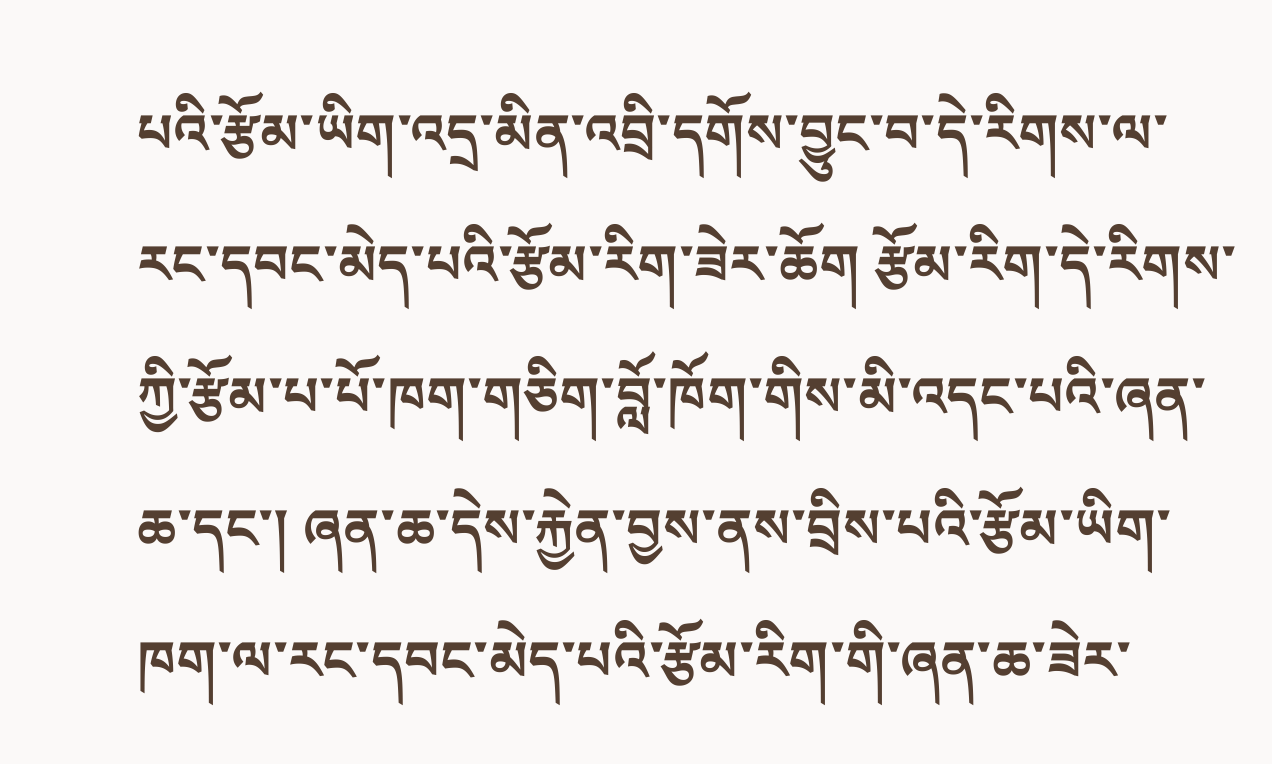པའི་རྩོམ་ཡིག་འདྲ་མིན་འབྲི་དགོས་བྱུང་བ་དེ་རིགས་ལ་རང་དབང་མེད་པའི་རྩོམ་རིག་ཟེར་ཆོག རྩོམ་རིག་དེ་རིགས་ཀྱི་རྩོམ་པ་པོ་ཁག་གཅིག་བློ་ཁོག་གིས་མི་འདང་པའི་ཞན་ཆ་དང་། ཞན་ཆ་དེས་རྐྱེན་བྱས་ནས་བྲིས་པའི་རྩོམ་ཡིག་ཁག་ལ་རང་དབང་མེད་པའི་རྩོམ་རིག་གི་ཞན་ཆ་ཟེར་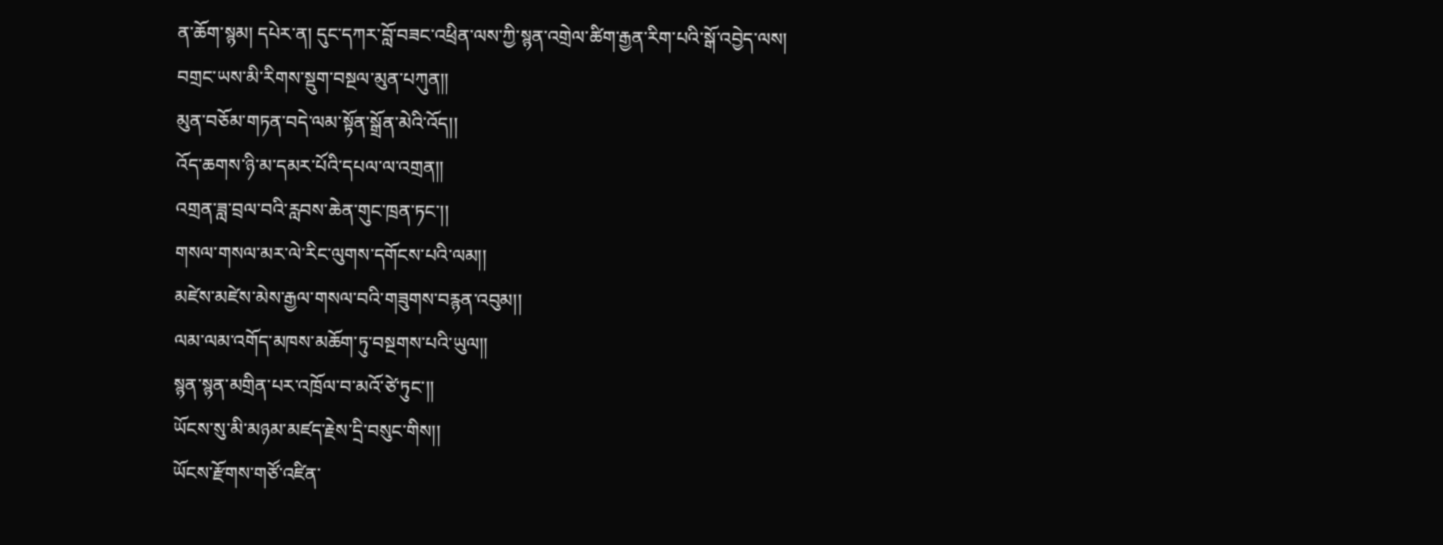ན་ཆོག་སྙམ། དཔེར་ན། དུང་དཀར་བློ་བཟང་འཕྲིན་ལས་ཀྱི་སྙན་འགྲེལ་ཚིག་རྒྱན་རིག་པའི་སྒོ་འབྱེད་ལས།
བགྲང་ཡས་མི་རིགས་སྡུག་བསྔལ་མུན་པཀུན།།
མུན་བཅོམ་གཏན་བདེ་ལམ་སྟོན་སྒྲོན་མེའི་འོད།།
འོད་ཆགས་ཉི་མ་དམར་པོའི་དཔལ་ལ་འགྲན།།
འགྲན་ཟླ་བྲལ་བའི་རླབས་ཆེན་གུང་ཁྲན་ཏང་།།
གསལ་གསལ་མར་ལེ་རིང་ལུགས་དགོངས་པའི་ལམ།།
མཛེས་མཛེས་མེས་རྒྱལ་གསལ་བའི་གཟུགས་བརྙན་འབུམ།།
ལམ་ལམ་འགོད་མཁས་མཆོག་ཏུ་བསྔགས་པའི་ཡུལ།།
སྙན་སྙན་མགྲིན་པར་འཁྲོལ་བ་མའོ་ཙེ་ཏུང་།།
ཡོངས་སུ་མི་མཉམ་མཛད་རྗེས་དྲི་བསུང་གིས།།
ཡོངས་རྫོགས་གཙོ་འཛིན་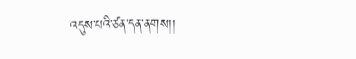འདུས་པའི་ཙན་དན་ནགས།།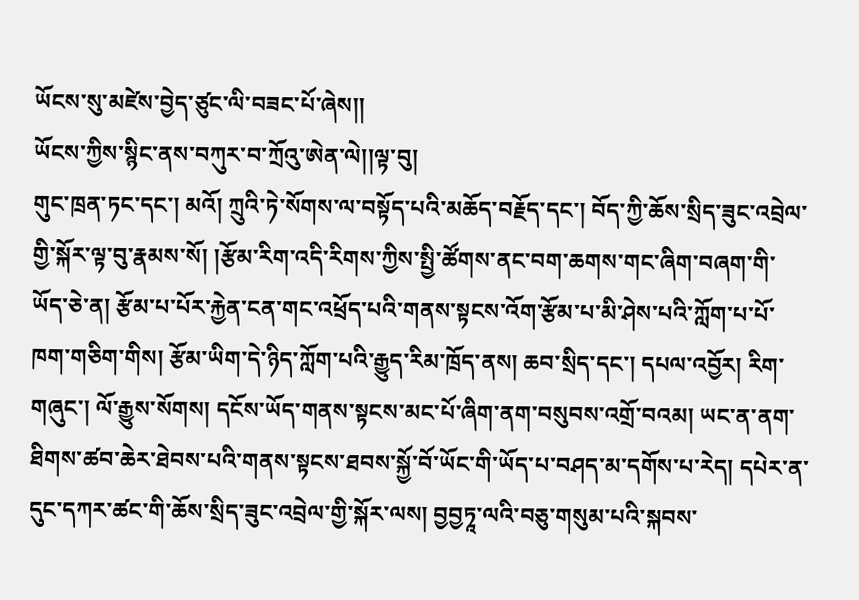ཡོངས་སུ་མཛེས་བྱེད་ཙུང་ལི་བཟང་པོ་ཞེས།།
ཡོངས་ཀྱིས་སྙིང་ནས་བཀུར་བ་ཀྲོའུ་ཨེན་ལེ།།ལྟ་བུ།
གུང་ཁྲན་ཏང་དང་། མའོ། ཀྲུའི་ཏེ་སོགས་ལ་བསྟོད་པའི་མཆོད་བརྗོད་དང་། བོད་ཀྱི་ཆོས་སྲིད་ཟུང་འབྲེལ་གྱི་སྐོར་ལྟ་བུ་རྣམས་སོ། །རྩོམ་རིག་འདི་རིགས་ཀྱིས་སྤྱི་ཚོགས་ནང་བག་ཆགས་གང་ཞིག་བཞག་གི་ཡོད་ཅེ་ན། རྩོམ་པ་པོར་རྐྱེན་ངན་གང་འཕྲོད་པའི་གནས་སྟངས་འོག་རྩོམ་པ་མི་ཤེས་པའི་ཀློག་པ་པོ་ཁག་གཅིག་གིས། རྩོམ་ཡིག་དེ་ཉིད་ཀློག་པའི་རྒྱུད་རིམ་ཁྲོད་ནས། ཆབ་སྲིད་དང་། དཔལ་འབྱོར། རིག་གཞུང་། ལོ་རྒྱུས་སོགས། དངོས་ཡོད་གནས་སྟངས་མང་པོ་ཞིག་ནག་བསུབས་འགྲོ་བའམ། ཡང་ན་ནག་ཐིགས་ཚབ་ཆེར་ཐེབས་པའི་གནས་སྟངས་ཐབས་སྐྱོ་བོ་ཡོང་གི་ཡོད་པ་བཤད་མ་དགོས་པ་རེད། དཔེར་ན་དུང་དཀར་ཚང་གི་ཆོས་སྲིད་ཟུང་འབྲེལ་གྱི་སྐོར་ལས། བྱབྱཏཱ་ལའི་བཅུ་གསུམ་པའི་སྐབས་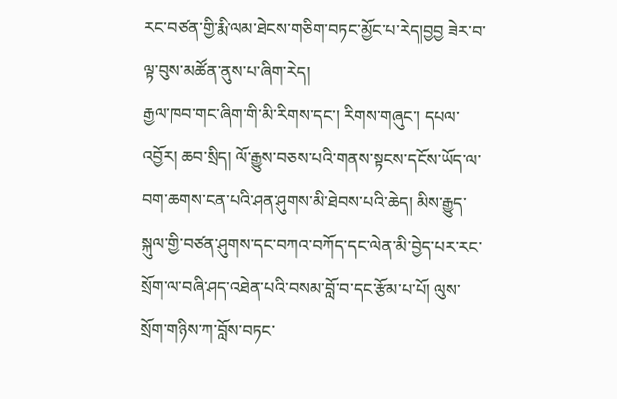རང་བཙན་གྱི་རྨི་ལམ་ཐེངས་གཅིག་བཏང་མྱོང་པ་རེད།བྱབྱ ཟེར་བ་ལྟ་བུས་མཚོན་ནུས་པ་ཞིག་རེད།
རྒྱལ་ཁབ་གང་ཞིག་གི་མི་རིགས་དང་། རིགས་གཞུང་། དཔལ་འབྱོར། ཆབ་སྲིད། ལོ་རྒྱུས་བཅས་པའི་གནས་སྟངས་དངོས་ཡོད་ལ་བག་ཆགས་ངན་པའི་ཤན་ཤུགས་མི་ཐེབས་པའི་ཆེད། མིས་རྒྱུད་སྐུལ་གྱི་བཙན་ཤུགས་དང་བཀའ་བཀོད་དང་ལེན་མི་བྱེད་པར་རང་སྲོག་ལ་བཞི་ཤད་འཐེན་པའི་བསམ་བློ་བ་དང་རྩོམ་པ་པོ། ལུས་སྲོག་གཉིས་ཀ་བློས་བཏང་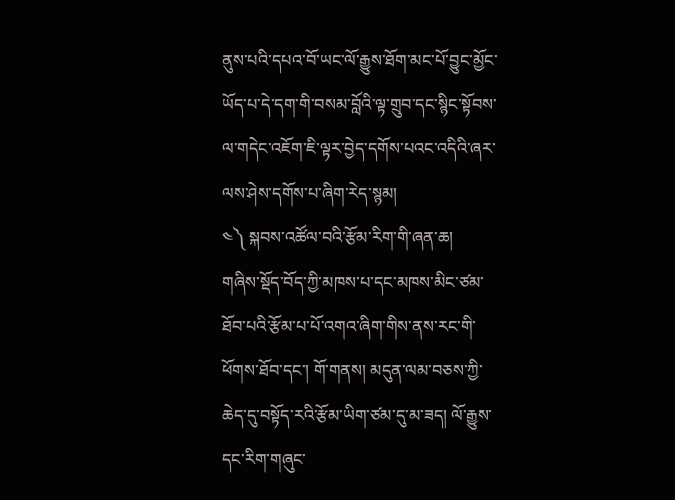ནུས་པའི་དཔའ་བོ་ཡང་ལོ་རྒྱུས་ཐོག་མང་པོ་བྱུང་མྱོང་ཡོད་པ་དེ་དག་གི་བསམ་བློའི་ལྟ་གྲུབ་དང་སྙིང་སྟོབས་ལ་གདེང་འཇོག་ཇི་ལྟར་བྱེད་དགོས་པའང་འདིའི་ཞར་ལས་ཤེས་དགོས་པ་ཞིག་རེད་སྙམ།
༤༽ སྐབས་འཚོལ་བའི་རྩོམ་རིག་གི་ཞན་ཆ།
གཞིས་སྡོད་བོད་ཀྱི་མཁས་པ་དང་མཁས་མིང་ཙམ་ཐོབ་པའི་རྩོམ་པ་པོ་འགའ་ཞིག་གིས་ནས་རང་གི་ཕོགས་ཐོབ་དང་། གོ་གནས། མདུན་ལམ་བཅས་ཀྱི་ཆེད་དུ་བསྟོད་རའི་རྩོམ་ཡིག་ཙམ་དུ་མ་ཟད། ལོ་རྒྱུས་དང་རིག་གཞུང་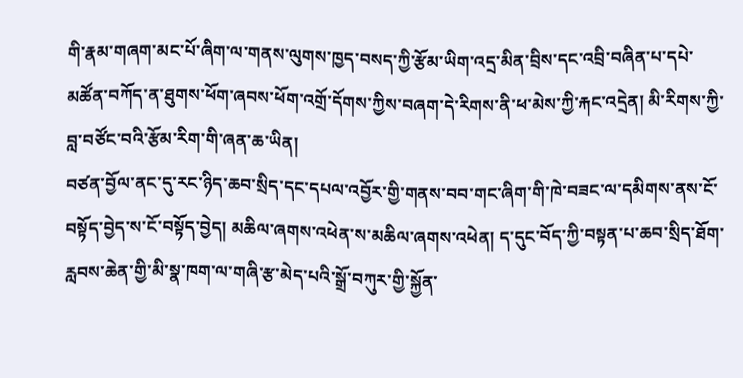གི་རྣམ་གཞག་མང་པོ་ཞིག་ལ་གནས་ལུགས་ཁྱད་བསད་ཀྱི་རྩོམ་ཡིག་འདྲ་མིན་བྲིས་དང་འབྲི་བཞིན་པ་དཔེ་མཚོན་བཀོད་ན་ཐུགས་ཕོག་ཞབས་ཕོག་འགྲོ་དོགས་ཀྱིས་བཞག་དེ་རིགས་ནི་ཕ་མེས་ཀྱི་རྐང་འདྲེན། མི་རིགས་ཀྱི་བླ་བཙོང་བའི་རྩོམ་རིག་གི་ཞན་ཆ་ཡིན།
བཙན་བྱོལ་ནང་དུ་རང་ཉིད་ཆབ་སྲིད་དང་དཔལ་འབྱོར་གྱི་གནས་བབ་གང་ཞིག་གི་ཁེ་བཟང་ལ་དམིགས་ནས་ངོ་བསྟོད་བྱེད་ས་ངོ་བསྟོད་བྱེད། མཆིལ་ཞགས་འཕེན་ས་མཆིལ་ཞགས་འཕེན། ད་དུང་བོད་ཀྱི་བསྟན་པ་ཆབ་སྲིད་ཐོག་རླབས་ཆེན་གྱི་མི་སྣ་ཁག་ལ་གཞི་རྩ་མེད་པའི་སྒྲོ་བཀུར་གྱི་སྐྱོན་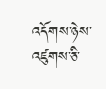འདོགས་ཉེས་འཛུགས་ཅི་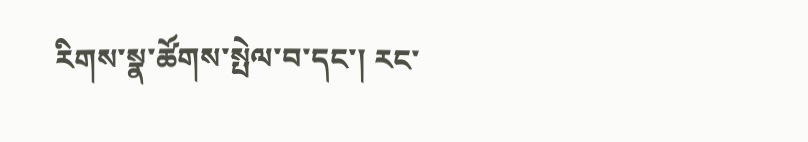རིགས་སྣ་ཚོགས་སྤེལ་བ་དང་། རང་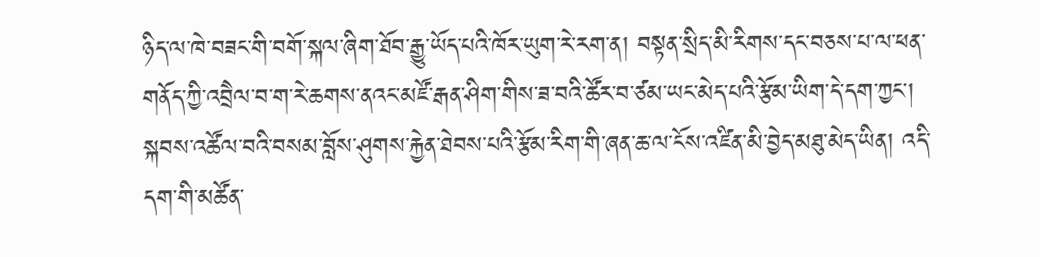ཉིད་ལ་ཁེ་བཟང་གི་བགོ་སྐལ་ཞིག་ཐོབ་རྒྱུ་ཡོད་པའི་ཁོར་ཡུག་རེ་རག་ན། བསྟན་སྲིད་མི་རིགས་དང་བཅས་པ་ལ་ཕན་གནོད་ཀྱི་འབྲཻལ་བ་ག་རེ་ཆགས་ནའང་མཛོ་རྒན་ཤིག་གིས་ཟ་བའི་ཚོར་བ་ཙམ་ཡང་མེད་པའི་རྩོམ་ཡིག་དེ་དག་ཀྱང་། སྐབས་འཚོལ་བའི་བསམ་བློས་ཤུགས་རྐྱེན་ཐེབས་པའི་རྩོམ་རིག་གི་ཞན་ཆ་ལ་ངོས་འཛིན་མི་བྱེད་མཐུ་མེད་ཡིན། འདི་དག་གི་མཚོན་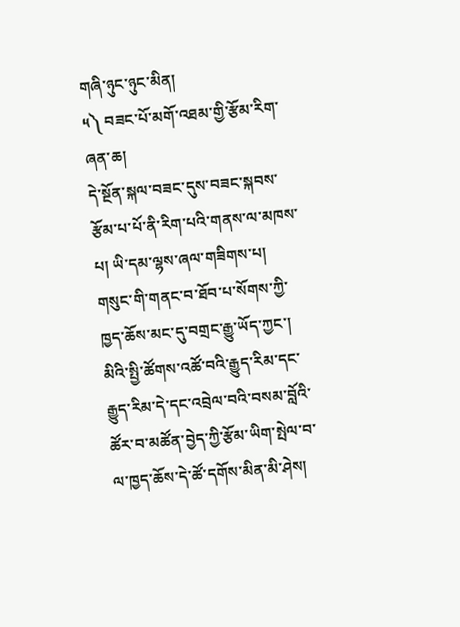གཞི་ཉུང་ཉུང་མིན།
༥༽ བཟང་པོ་མགོ་འཐམ་གྱི་རྩོམ་རིག་ཞན་ཆ།
དེ་སྔོན་སྐལ་བཟང་དུས་བཟང་སྐབས་རྩོམ་པ་པོ་ནི་རིག་པའི་གནས་ལ་མཁས་པ། ཡི་དམ་ལྷས་ཞལ་གཟིགས་པ། གསུང་གི་གནང་བ་ཐོབ་པ་སོགས་ཀྱི་ཁྱད་ཆོས་མང་དུ་བགྲང་རྒྱུ་ཡོད་ཀྱང་། མིའི་སྤྱི་ཚོགས་འཚོ་བའི་རྒྱུད་རིམ་དང་རྒྱུད་རིམ་དེ་དང་འབྲེལ་བའི་བསམ་བློའི་ཚོར་བ་མཚོན་བྱེད་ཀྱི་རྩོམ་ཡིག་སྤེལ་བ་ལ་ཁྱད་ཆོས་དེ་ཚོ་དགོས་མིན་མི་ཤེས།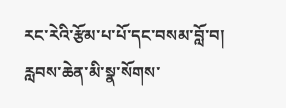རང་རེའི་རྩོམ་པ་པོ་དང་བསམ་བློ་བ། རླབས་ཆེན་མི་སྣ་སོགས་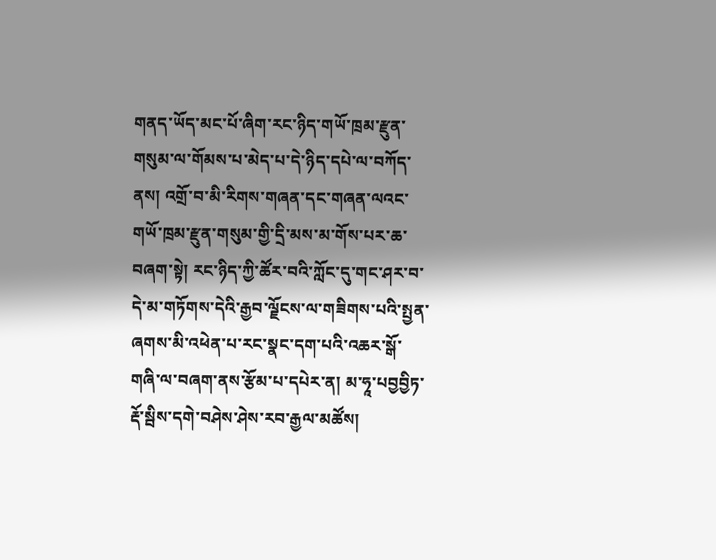གནད་ཡོད་མང་པོ་ཞིག་རང་ཉིད་གཡོ་ཁྲམ་རྫུན་གསུམ་ལ་གོམས་པ་མེད་པ་དེ་ཉིད་དཔེ་ལ་བཀོད་ནས། འགྲོ་བ་མི་རིགས་གཞན་དང་གཞན་ལའང་གཡོ་ཁྲམ་རྫུན་གསུམ་གྱི་དྲི་མས་མ་གོས་པར་ཆ་བཞག་སྟེ། རང་ཉིད་ཀྱི་ཚོར་བའི་ཀློང་དུ་གང་ཤར་བ་དེ་མ་གཏོགས་དེའི་རྒྱབ་ལྗོངས་ལ་གཟིགས་པའི་སྤྱན་ཞགས་མི་འཕེན་པ་རང་སྣང་དག་པའི་འཆར་སྒོ་གཞི་ལ་བཞག་ནས་རྩོམ་པ་དཔེར་ན། མ་ཧཱ་པབྱབྱིཏ་རྡོ་སྦིས་དགེ་བཤེས་ཤེས་རབ་རྒྱལ་མཚོས།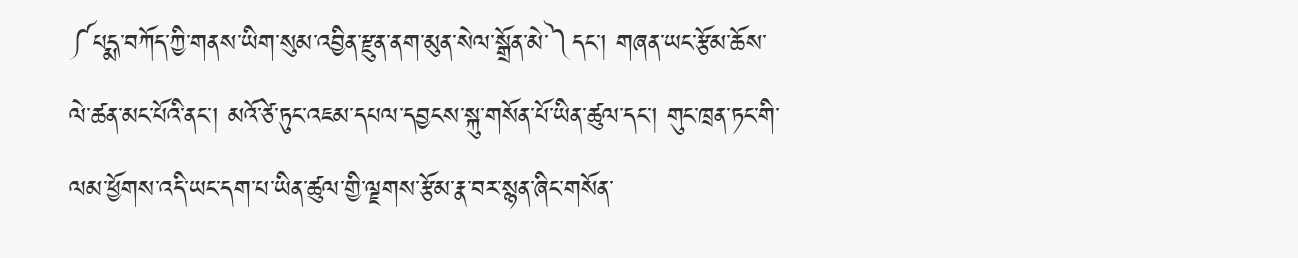༼པདྨ་བཀོད་ཀྱི་གནས་ཡིག་སུམ་འབྱིན་རྫུན་ནག་མུན་སེལ་སྒྲོན་མེ་༽དང་། གཞན་ཡང་རྩོམ་ཆོས་ལེ་ཚན་མང་པོའི་ནང་། མའོ་ཙེ་ཏུང་འཇམ་དཔལ་དབྱངས་སྐུ་གསོན་པོ་ཡིན་ཚུལ་དང་། གུང་ཁྲན་ཏང་གི་ལམ་ཕྱོགས་འདི་ཡང་དག་པ་ཡིན་ཚུལ་གྱི་ལྗགས་རྩོམ་རྣ་བར་སྙན་ཞིང་གསོན་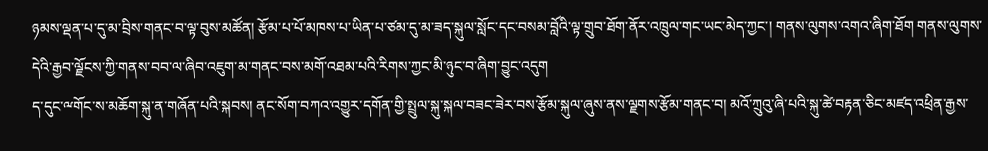ཉམས་ལྡན་པ་དུ་མ་བྲིས་གནང་བ་ལྟ་བུས་མཚོན། རྩོམ་པ་པོ་མཁས་པ་ཡིན་པ་ཙམ་དུ་མ་ཟད་སྐུལ་སློང་དང་བསམ་བློའི་ལྟ་གྲུབ་ཐོག་ནོར་འཁྲུལ་གང་ཡང་མེད་ཀྱང་། གནས་ལུགས་འགའ་ཞིག་ཐོག གནས་ལུགས་དེའི་རྒྱབ་ལྗོངས་ཀྱི་གནས་བབ་ལ་ཞིབ་འཇུག་མ་གནང་བས་མགོ་འཐམ་པའི་རིགས་ཀྱང་མི་ཉུང་བ་ཞིག་བྱུང་འདུག
ད་དུང་ྋགོང་ས་མཆོག་སྐུ་ན་གཞོན་པའི་སྐབས། ནང་སོག་བཀའ་འགྱུར་དགོན་གྱི་སྤྲུལ་སྐུ་སྐལ་བཟང་ཟེར་བས་རྩོམ་སྐུལ་ཞུས་ནས་ལྗགས་རྩོམ་གནང་བ། མའོ་ཀྲུའུ་ཞི་པའི་སྐུ་ཚེ་བརྟན་ཅིང་མཛད་འཕྲིན་རྒྱས་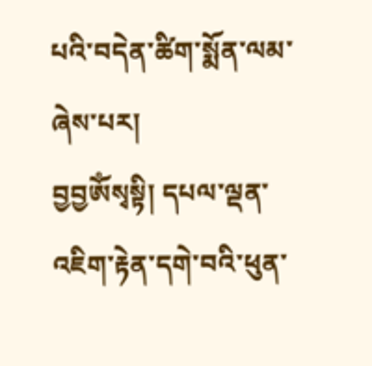པའི་བདེན་ཚིག་སྨོན་ལམ་ཞེས་པར།
བྱབྱཨོཾསྭསྟི། དཔལ་ལྡན་འཇིག་རྟེན་དགེ་བའི་ཕུན་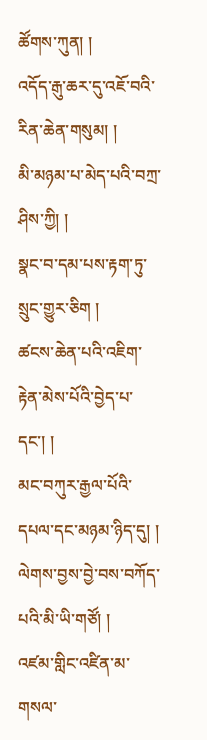ཚོགས་ཀུན། །
འདོད་རྒུ་ཆར་དུ་འཇོ་བའི་རིན་ཆེན་གསུམ། །
མི་མཉམ་པ་མེད་པའི་བཀྲ་ཤིས་ཀྱི། །
སྣང་བ་དམ་པས་རྟག་ཏུ་སྲུང་གྱུར་ཅིག །
ཚངས་ཆེན་པའི་འཇིག་རྟེན་མེས་པོའི་བྱེད་པ་དང་། །
མང་བཀུར་རྒྱལ་པོའི་དཔལ་དང་མཉམ་ཉིད་དུ། །
ལེགས་བྱས་བྱེ་བས་བཀོད་པའི་མི་ཡི་གཙོ། །
འཛམ་གླིང་འཛིན་མ་གསལ་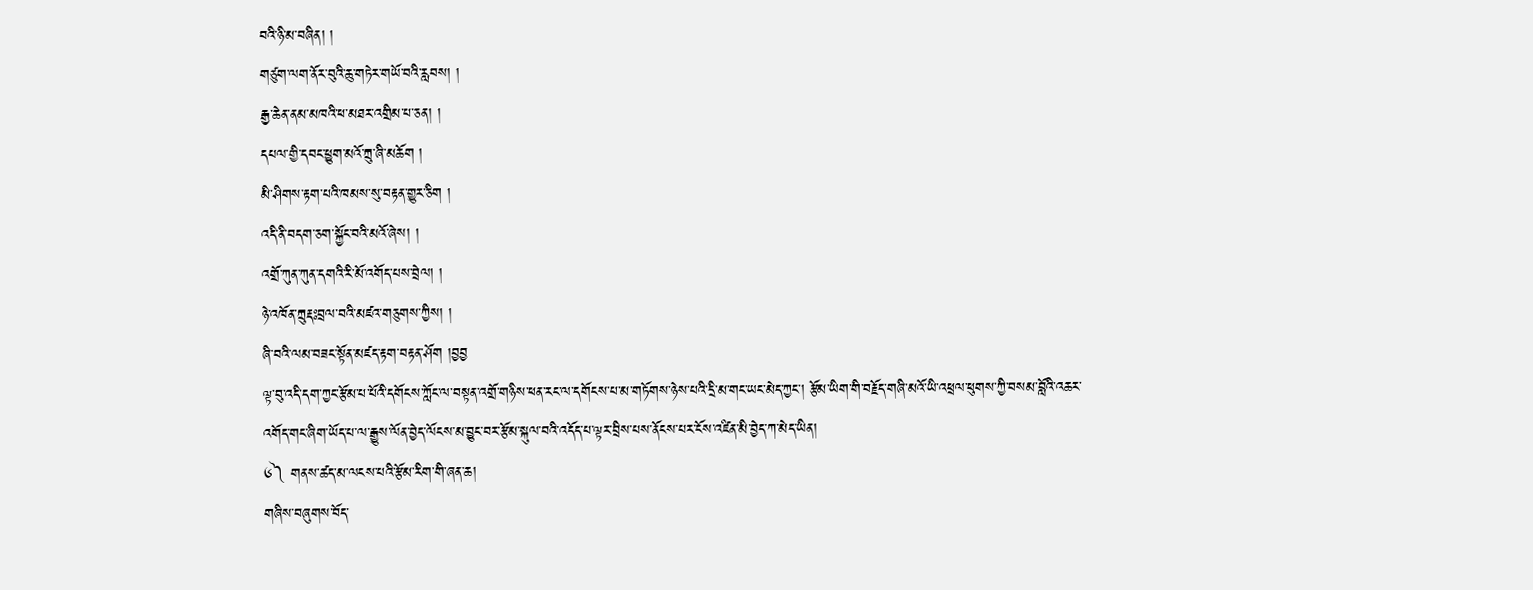བའི་ཉི་མ་བཞིན། །
གཙུག་ལག་ནོར་བུའི་ཆུ་གཏེར་གཡོ་བའི་རླབས། །
རྒྱ་ཆེན་ནམ་མཁའི་ཕ་མཐར་འགྲིམ་པ་ཅན། །
དཔལ་གྱི་དབང་ཕྱུག་མའོ་ཀྲུ་ཞི་མཆོག །
མི་ཤིགས་རྟག་པའི་ཁམས་སུ་བརྟན་གྱུར་ཅིག །
འདི་ནི་བདག་ཅག་སྐྱོང་བའི་མའོ་ཞེས། །
འགྲོ་ཀུན་ཀུན་དགའི་རི་མོ་འགོད་པས་བྲེལ། །
ཉེ་འཁོན་ཀྲུརྡཿབྲལ་བའི་མཛའ་གཅུགས་ཀྱིས། །
ཞི་བའི་ལམ་བཟང་སྟོན་མཛད་རྟག་བརྟན་ཤོག །བྱབྱ
ལྟ་བུ་འདི་དག་ཀྱང་རྩོམ་པ་པོའི་དགོངས་ཀློང་ལ་བསྟན་འགྲོ་གཉིས་ཕན་རང་ལ་དགོངས་པ་མ་གཏོགས་ཉེས་པའི་དྲི་མ་གང་ཡང་མེད་ཀྱང་། རྩོམ་ཡིག་གི་བརྗོད་གཞི་མའོ་ཡི་འཕྲལ་ཕུགས་ཀྱི་བསམ་བློའི་འཆར་འགོད་གང་ཞིག་ཡོད་པ་ལ་རྒྱུས་ལོན་བྱེད་ལོངས་མ་བྱུང་བར་རྩོམ་སྐུལ་བའི་འདོད་པ་ལྟར་བྲིས་པས་ནོངས་པར་ངོས་འཛིན་མི་བྱེད་ཀ་མེད་ཡིན།
༦༽ གནས་ཚད་མ་ལངས་པའི་རྩོམ་རིག་གི་ཞན་ཆ།
གཞིས་བཞུགས་བོད་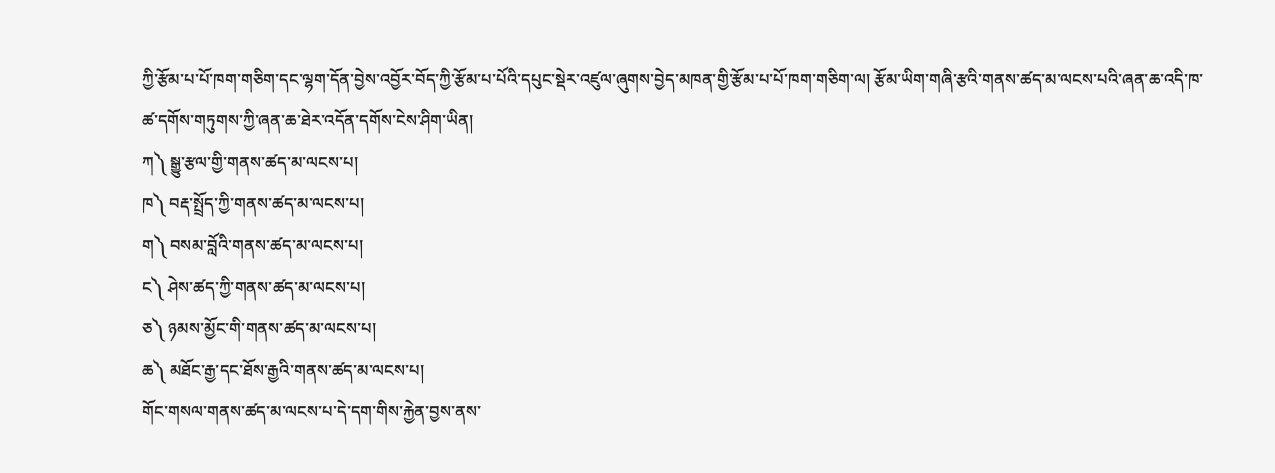ཀྱི་རྩོམ་པ་པོ་ཁག་གཅིག་དང་ལྷག་དོན་བྱེས་འབྱོར་བོད་ཀྱི་རྩོམ་པ་པོའི་དཔུང་སྡེར་འཛུལ་ཞུགས་བྱེད་མཁན་གྱི་རྩོམ་པ་པོ་ཁག་གཅིག་ལ། རྩོམ་ཡིག་གཞི་རྩའི་གནས་ཚད་མ་ལངས་པའི་ཞན་ཆ་འདི་ཁ་ཚ་དགོས་གཏུགས་ཀྱི་ཞན་ཆ་ཐེར་འདོན་དགོས་ངེས་ཤིག་ཡིན།
ཀ༽ སྒྱུ་རྩལ་གྱི་གནས་ཚད་མ་ལངས་པ།
ཁ༽ བརྡ་སྤྲོད་ཀྱི་གནས་ཚད་མ་ལངས་པ།
ག༽ བསམ་བློའི་གནས་ཚད་མ་ལངས་པ།
ང༽ ཤེས་ཚད་ཀྱི་གནས་ཚད་མ་ལངས་པ།
ཅ༽ ཉམས་མྱོང་གི་གནས་ཚད་མ་ལངས་པ།
ཆ༽ མཐོང་རྒྱ་དང་ཐོས་རྒྱའི་གནས་ཚད་མ་ལངས་པ།
གོང་གསལ་གནས་ཚད་མ་ལངས་པ་དེ་དག་གིས་རྐྱེན་བྱས་ནས་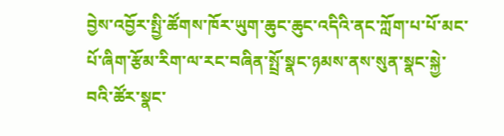བྱེས་འབྱོར་སྤྱི་ཚོགས་ཁོར་ཡུག་ཆུང་ཆུང་འདིའི་ནང་ཀློག་པ་པོ་མང་པོ་ཞིག་རྩོམ་རིག་ལ་རང་བཞིན་སྤྲོ་སྣང་ཉམས་ནས་སུན་སྣང་སྐྱེ་བའི་ཚོར་སྣང་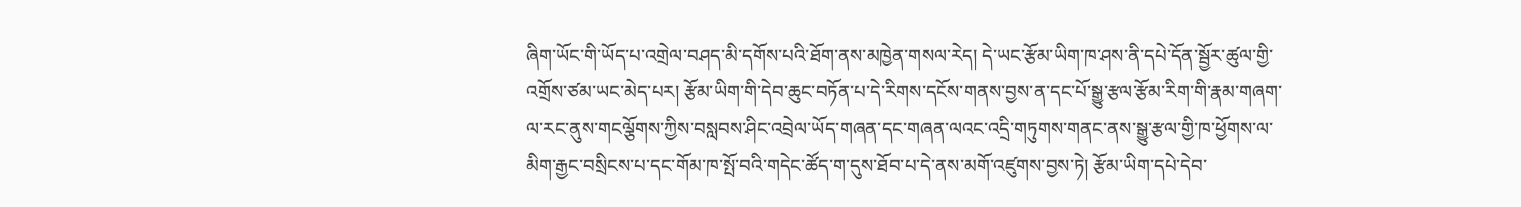ཞིག་ཡོང་གི་ཡོད་པ་འགྲེལ་བཤད་མི་དགོས་པའི་ཐོག་ནས་མཁྱེན་གསལ་རེད། དེ་ཡང་རྩོམ་ཡིག་ཁ་ཤས་ནི་དཔེ་དོན་སྦྱོར་ཚུལ་གྱི་འགྲོས་ཙམ་ཡང་མེད་པར། རྩོམ་ཡིག་གི་དེབ་ཆུང་བཏོན་པ་དེ་རིགས་དངོས་གནས་བྱས་ན་དང་པོ་སྒྱུ་རྩལ་རྩོམ་རིག་གི་རྣམ་གཞག་ལ་རང་ནུས་གངལྕོགས་ཀྱིས་བསླབས་ཤིང་འབྲེལ་ཡོད་གཞན་དང་གཞན་ལའང་འདྲི་གཏུགས་གནང་ནས་སྒྱུ་རྩལ་གྱི་ཁ་ཕྱོགས་ལ་མིག་རྒྱང་བསྲིངས་པ་དང་གོམ་ཁ་སྤོ་བའི་གདེང་ཚོད་ག་དུས་ཐོབ་པ་དེ་ནས་མགོ་འཛུགས་བྱས་ཏེ། རྩོམ་ཡིག་དཔེ་དེབ་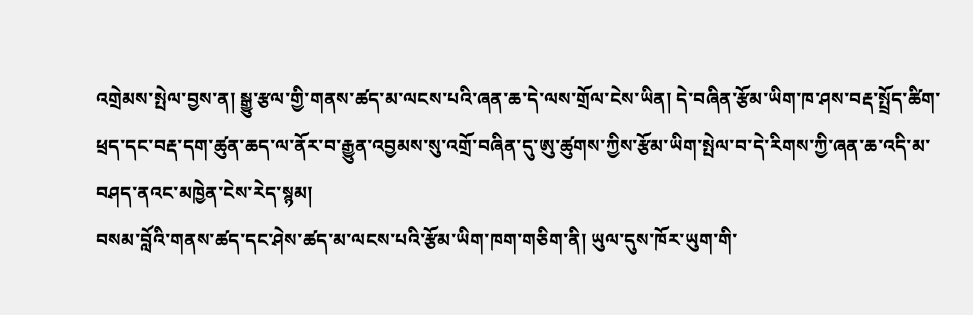འགྲེམས་སྤེལ་བྱས་ན། སྒྱུ་རྩལ་གྱི་གནས་ཚད་མ་ལངས་པའི་ཞན་ཆ་དེ་ལས་གྲོལ་ངེས་ཡིན། དེ་བཞིན་རྩོམ་ཡིག་ཁ་ཤས་བརྡ་སྤྲོད་ཚིག་ཕྲད་དང་བརྡ་དག་ཚུན་ཆད་ལ་ནོར་བ་རྒྱུན་འབྱམས་སུ་འགྲོ་བཞིན་དུ་ཨུ་ཚུགས་ཀྱིས་རྩོམ་ཡིག་སྤེལ་བ་དེ་རིགས་ཀྱི་ཞན་ཆ་འདི་མ་བཤད་ནའང་མཁྱེན་ངེས་རེད་སྙམ།
བསམ་བློའི་གནས་ཚད་དང་ཤེས་ཚད་མ་ལངས་པའི་རྩོམ་ཡིག་ཁག་གཅིག་ནི། ཡུལ་དུས་ཁོར་ཡུག་གི་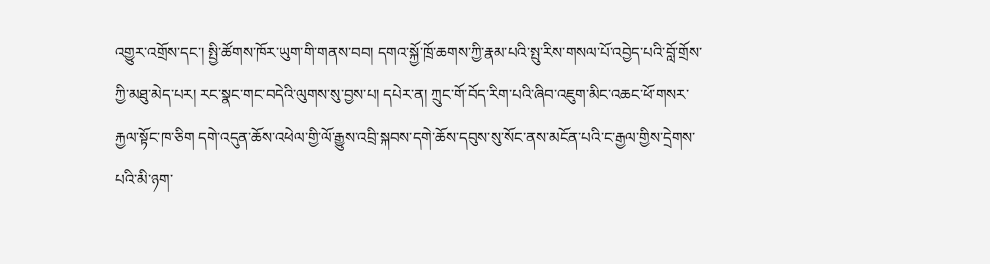འགྱུར་འགྲོས་དང་། སྤྱི་ཚོགས་ཁོར་ཡུག་གི་གནས་བབ། དགའ་སྐྱོ་ཁྲོ་ཆགས་ཀྱི་རྣམ་པའི་སྤུ་རིས་གསལ་པོ་འབྱེད་པའི་བློ་གྲོས་ཀྱི་མཐུ་མེད་པར། རང་སྣང་གང་བདེའི་ལུགས་སུ་བྱས་པ། དཔེར་ན། ཀྲུང་གོ་བོད་རིག་པའི་ཞིབ་འཇུག་མིང་འཆང་ཕོ་གསར་རྐྱལ་སྟོང་ཁ་ཅིག དགེ་འདུན་ཆོས་འཕེལ་གྱི་ལོ་རྒྱུས་འབྲི་སྐབས་དགེ་ཆོས་དབུས་སུ་སོང་ནས་མངོན་པའི་ང་རྒྱལ་གྱིས་དྲེགས་པའི་མི་ཉག་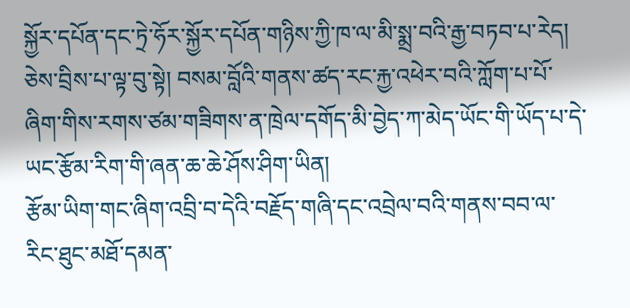སྐྱོར་དཔོན་དང་ཏྲེ་ཧོར་སྐྱོར་དཔོན་གཉིས་ཀྱི་ཁ་ལ་མི་སྨྲ་བའི་རྒྱ་བཏབ་པ་རེད། ཅེས་བྲིས་པ་ལྟ་བུ་སྟེ། བསམ་བློའི་གནས་ཚད་རང་རྐྱ་འཕེར་བའི་ཀློག་པ་པོ་ཞིག་གིས་རགས་ཙམ་གཟིགས་ན་ཁྲེལ་དགོད་མི་བྱེད་ཀ་མེད་ཡོང་གི་ཡོད་པ་དེ་ཡང་རྩོམ་རིག་གི་ཞན་ཆ་ཆེ་ཤོས་ཤིག་ཡིན།
རྩོམ་ཡིག་གང་ཞིག་འབྲི་བ་དེའི་བརྗོད་གཞི་དང་འབྲེལ་བའི་གནས་བབ་ལ་རིང་ཐུང་མཐོ་དམན་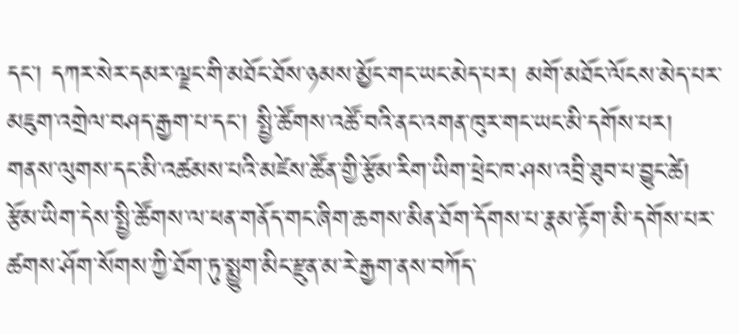དང་། དཀར་སེར་དམར་ལྗང་གི་མཐོང་ཐོས་ཉམས་མྱོང་གང་ཡང་མེད་པར། མགོ་མཐོང་ལོངས་མེད་པར་མཇུག་འགྲེལ་བཤད་རྒྱག་པ་དང་། སྤྱི་ཚོགས་འཚོ་བའི་ནང་འགན་ཁུར་གང་ཡང་མི་དགོས་པར། གནས་ལུགས་དང་མི་འཚམས་པའི་མཛེས་ཚོན་གྱི་རྩོམ་རིག་ཡིག་ཕྲེང་ཁ་ཤས་འབྲི་ཐུབ་པ་བྱུང་ཚེ། རྩོམ་ཡིག་དེས་སྤྱི་ཚོགས་ལ་ཕན་གནོད་གང་ཞིག་ཆགས་མིན་ཐོག་དོགས་པ་རྣམ་རྟོག་མི་དགོས་པར་ཚགས་ཤོག་སོགས་ཀྱི་ཐོག་ཏུ་སྨྱུག་མིང་རྫུན་མ་རེ་རྒྱག་ནས་བཀོད་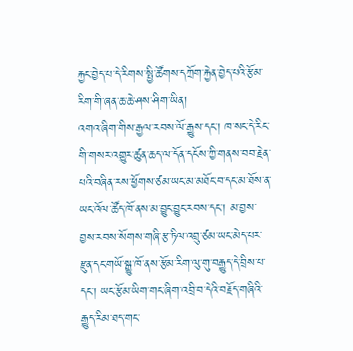རྐྱང་བྱེད་པ་དེ་རིགས་སྤྱི་ཚོགས་དཀྲོག་རྐྱེན་བྱེད་པའི་རྩོམ་རིག་གི་ཞན་ཆ་ཆེ་ཤས་ཤིག་ཡིན།
འགའ་ཞིག་གིས་རྒྱལ་རབས་ལོ་རྒྱུས་དང་། ཁ་སང་དེ་རིང་གི་གསར་འགྱུར་ཚུན་ཆད་ལ་དོན་དངོས་ཀྱི་གནས་བབ་རྗེན་པའི་བཞིན་རས་ཕྱོགས་ཙམ་ཡང་མ་མཐོང་བ་དང་མ་ཐོས་ན་ཡང་འོལ་ཚོད་ཁོ་ནས་མ་བྱུང་བྱུང་རབས་དང་། མ་བྱས་བྱས་རབས་སོགས་གཞི་རྩ་ཏིལ་འབྲུ་ཙམ་ཡང་མེད་པར་རྫུན་དང་གཡོ་སྒྱུ་ཁོ་ནས་རྩོམ་རིག་ལུ་གུ་བརྒྱུད་དེ་བྲིས་པ་དང་། ཡང་རྩོམ་ཡིག་གང་ཞིག་འབྲི་བ་དེའི་བརྗོད་གཞིའི་རྒྱུད་རིམ་ཐད་གང་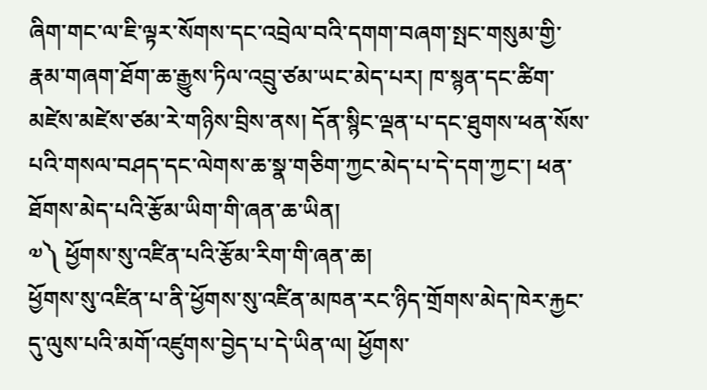ཞིག་གང་ལ་ཇི་ལྟར་སོགས་དང་འབྲེལ་བའི་དགག་བཞག་སྤང་གསུམ་གྱི་རྣམ་གཞག་ཐོག་ཆ་རྒྱུས་ཏིལ་འབྲུ་ཙམ་ཡང་མེད་པར། ཁ་སྙན་དང་ཚིག་མཛེས་མཛེས་ཙམ་རེ་གཉིས་བྲིས་ནས། དོན་སྙིང་ལྡན་པ་དང་ཐུགས་ཕན་སོས་པའི་གསལ་བཤད་དང་ལེགས་ཆ་སྣ་གཅིག་ཀྱང་མེད་པ་དེ་དག་ཀྱང་། ཕན་ཐོགས་མེད་པའི་རྩོམ་ཡིག་གི་ཞན་ཆ་ཡིན།
༧༽ ཕྱོགས་སུ་འཛིན་པའི་རྩོམ་རིག་གི་ཞན་ཆ།
ཕྱོགས་སུ་འཛིན་པ་ནི་ཕྱོགས་སུ་འཛིན་མཁན་རང་ཉིད་གྲོགས་མེད་ཁེར་རྐྱང་དུ་ལུས་པའི་མགོ་འཛུགས་བྱེད་པ་དེ་ཡིན་ལ། ཕྱོགས་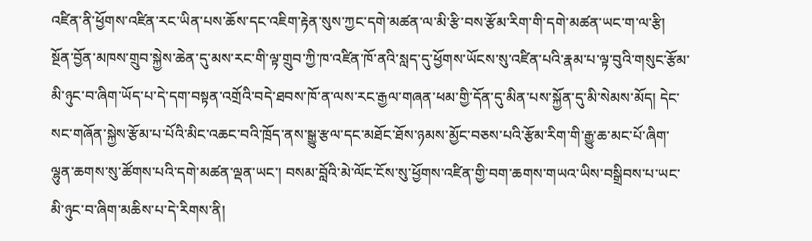འཛིན་ནི་ཕྱོགས་འཛིན་རང་ཡིན་པས་ཆོས་དང་འཇིག་རྟེན་སུས་ཀྱང་དགེ་མཚན་ལ་མི་རྩི་བས་རྩོམ་རིག་གི་དགེ་མཚན་ཡང་ག་ལ་རྩི།
སྔོན་བྱོན་མཁས་གྲུབ་སྐྱེས་ཆེན་དུ་མས་རང་གི་ལྟ་གྲུབ་ཀྱི་ཁ་འཛིན་ཁོ་ནའི་སླད་དུ་ཕྱོགས་ཡོངས་སུ་འཛིན་པའི་རྣམ་པ་ལྟ་བུའི་གསུང་རྩོམ་མི་ཉུང་བ་ཞིག་ཡོད་པ་དེ་དག་བསྟན་འགྲོའི་བདེ་ཐབས་ཁོ་ན་ལས་རང་རྒྱལ་གཞན་ཕམ་གྱི་དོན་དུ་མིན་པས་སྐྱོན་དུ་མི་སེམས་མོད། དེང་སང་གཞོན་སྐྱེས་རྩོམ་པ་པོའི་མིང་འཆང་བའི་ཁྲོད་ནས་སྒྱུ་རྩལ་དང་མཐོང་ཐོས་ཉམས་མྱོང་བཅས་པའི་རྩོམ་རིག་གི་རྒྱུ་ཆ་མང་པོ་ཞིག་ལྷུན་ཆགས་སུ་ཚོགས་པའི་དགེ་མཚན་ལྡན་ཡང་། བསམ་བློའི་མེ་ལོང་ངོས་སུ་ཕྱོགས་འཛིན་གྱི་བག་ཆགས་གཡའ་ཡིས་བསྒྲིབས་པ་ཡང་མི་ཉུང་བ་ཞིག་མཆིས་པ་དེ་རིགས་ནི།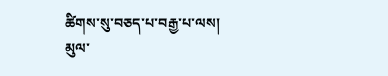ཚིགས་སུ་བཅད་པ་བརྒྱ་པ་ལས།
མུལ་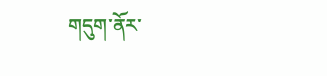གདུག་ནོར་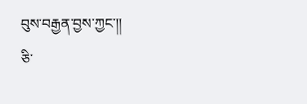བུས་བརྒྱན་བྱས་ཀྱང་།།
ཅི་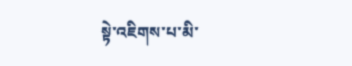སྟེ་འཇིགས་པ་མི་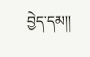བྱེད་དམ།།